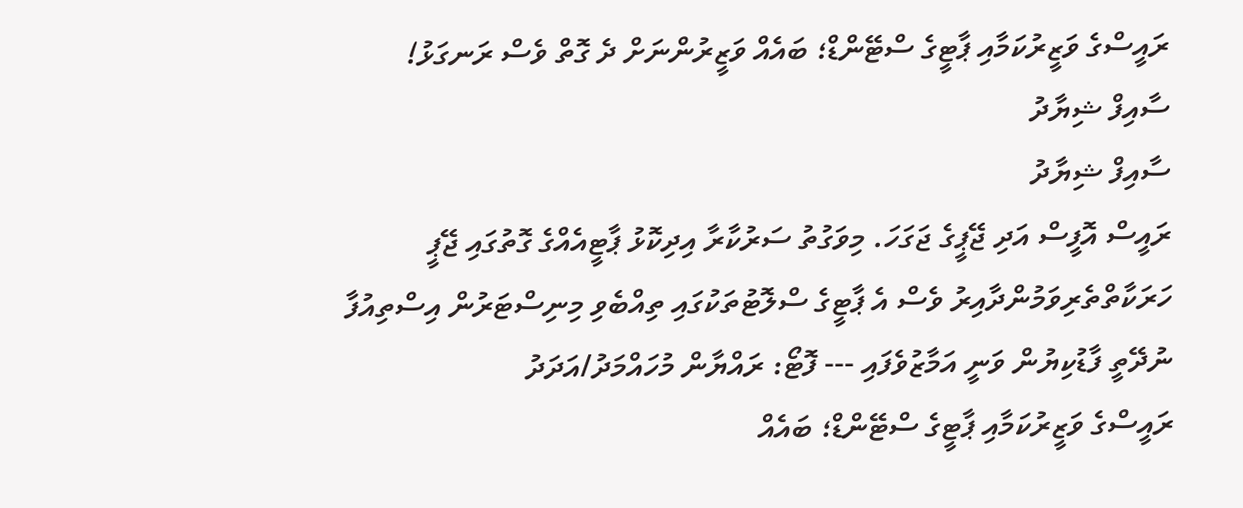ރައީސްގެ ވަޒީރުކަމާއި ޕާޓީގެ ސްޓޭންޑް؛ ބައެއް ވަޒީރުންނަށް ދެ ގޮތް ވެސް ރަނގަޅު!
ސާއިފް ޝިޔާދު
ސާއިފް ޝިޔާދު
ރައީސް އޮފީސް އަދި ޖޭޕީގެ ޖަގަހަ. މިވަގުތު ސަރުކާރާ އިދިކޮޅު ޕާޓީއެއްގެ ގޮތުގައި ޖޭޕީ ހަރަކާތްތެރިވަމުންދާއިރު ވެސް އެ ޕާޓީގެ ސްލޮޓުތަކުގައި ތިއްބެވި މިނިސްޓަރުން އިސްތިއުފާ ނުދޭތީ ފާޑުކިޔުން ވަނީ އަމާޒުވެފައި --- ފޮޓޯ: ރައްޔާން މުހައްމަދު/އަދަދު
ރައީސްގެ ވަޒީރުކަމާއި ޕާޓީގެ ސްޓޭންޑް؛ ބައެއް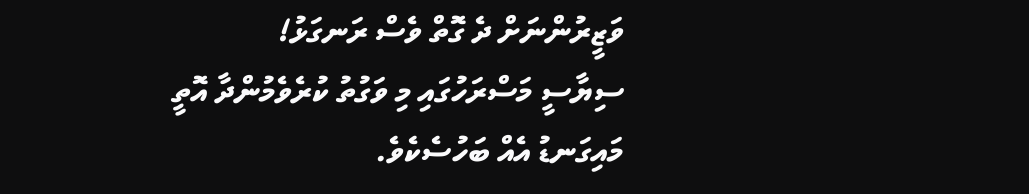ވަޒީރުންނަށް ދެ ގޮތް ވެސް ރަނގަޅު!
ސިޔާސީ މަސްރަހުގައި މި ވަގުތު ކުރެވެމުންދާ އޮތީ މައިގަނޑު އެއް ބަހުސެކެވެ.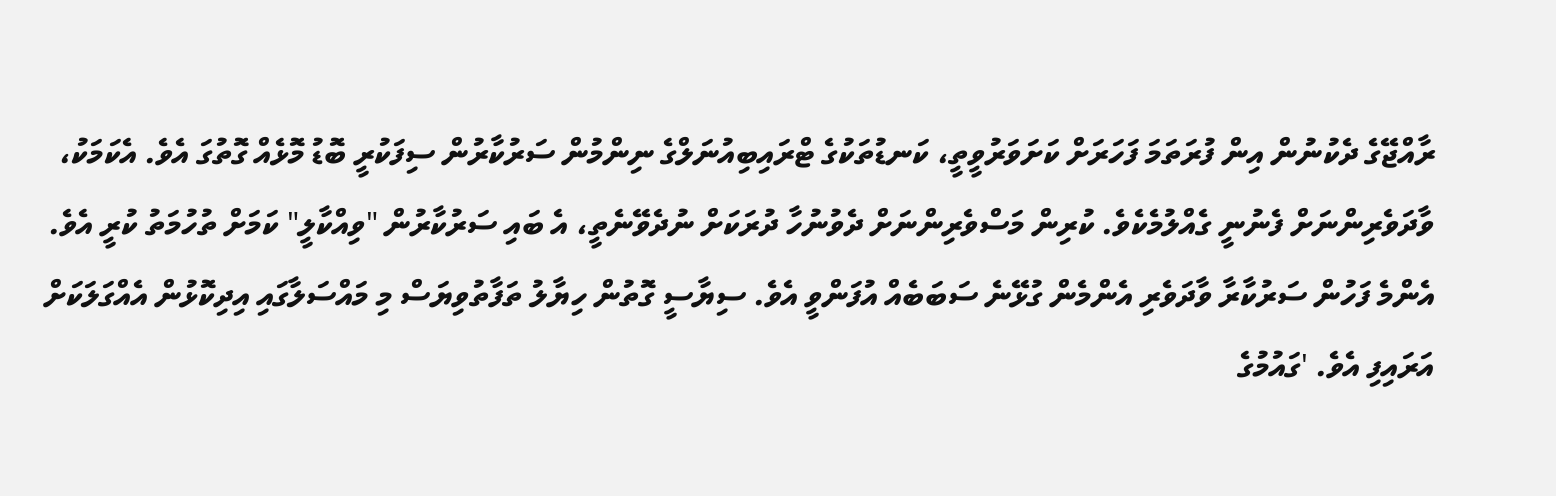ރާއްޖޭގެ ދެކުނުން އިން ފުރަތަމަ ފަހަރަށް ކަށަވަރުވީތީ، ކަނޑުތަކުގެ ޓްރައިބިއުނަލްގެ ނިންމުން ސަރުކާރުން ސިފަކުރީ ބޮޑު މޮޅެއް ގޮތުގަ އެވެ. އެކަމަކު، ވާދަވެރިންނަށް ފެނުނީ ގެއްލުމެކެވެ. ކުރިން މަސްވެރިންނަށް ދެވުނުހާ ދުރަކަށް ނުދެވޭނެތީ، އެ ބައި ސަރުކާރުން "ވިއްކާލީ" ކަމަށް ތުހުމަތު ކުރީ އެވެ.
އެންމެ ފަހުން ސަރުކާރާ ވާދަވެރި އެންމެން ގުޅޭނެ ސަބަބެއް އުފަންވީ އެވެ. ސިޔާސީ ގޮތުން ހިޔާލު ތަފާތުވިޔަސް މި މައްސަލާގައި އިދިކޮޅުން އެއްގަލަކަށް އަރައިފި އެވެ. 'ގައުމުގެ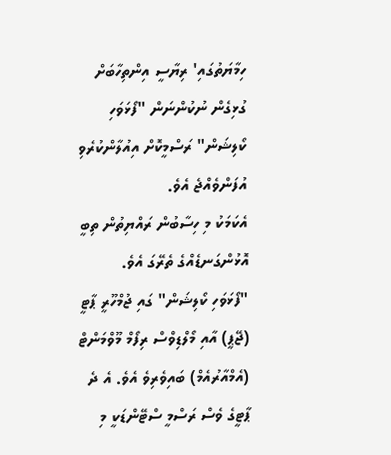ހިމާޔަތުގައި' ރިޔާސީ އިންތިހާބަށް ގުޅިގެން ނުކުންނަން "ފޯޅަވަހި ކޯލިޝަން" ރަސްމީކޮށް އިއުލާންކުރެވި އުފަންވެއްޖެ އެވެ.
އެކަމަކު މި ހިސާބުން ރައްޔިތުން ތިބީ އޮޅުންގަނޑެއްގެ ތެރޭގަ އެވެ.
"ފޯޅަވަހި ކޯލިޝަން" ގައި ޖުމްހޫރީ ޕާޓީ (ޖޭޕީ) އާއި މޯލްޑިވްސް ރިފޯމް މޫވްމަންޓް (އެމްއާރުއެމް) ބައިވެރިވެ އެވެ. އެ ދެ ޕާޓީގެ ވެސް ރަސްމީ ސްޓޭންޑަކީ މި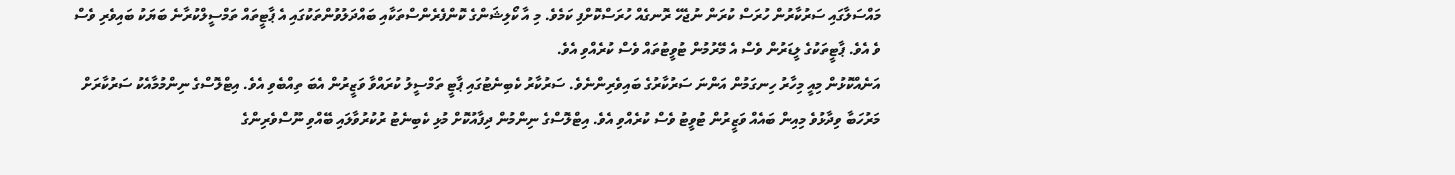މައްސަލާގައި ސަރުކާރުން ހުރަސް ކުރަން ނުޖެހޭ ރޮނގެއް ހުރަސްކޮށްފި ކަމެވެ. މި އާ ކޯލިޝަންގެ ކޮންފެރެންސްތަކާއި ބައްދަލުވުންތަކުގައި އެ ޕާޓީތައް ތަމްސީލްކުރާނެ ބަޔަކު ބައިވެރި ވެސް ވެ އެވެ. ޕާޓީތަކުގެ ލީޑަރުން ވެސް އެ މޭރުމުން ޓުވީޓުތައް ވެސް ކުރެއްވި އެވެ.
އަނެއްކޮޅުން މިއީ މިހާރު ހިނގަމުން އަންނަ ސަރުކާރުގެ ބައިވެރިންނެވެ. ސަރުކާރު ކެބިނެޓުގައި ޕާޓީ ތަމްސީލު ކުރައްވާ ވަޒީރުން އެބަ ތިއްބެވި އެވެ. އިޓްލޮސްގެ ނިންމުމާއެކު ސަރުކާރަށް މަރުހަބާ ވިދާޅުވެ މިއިން ބައެއް ވަޒީރުން ޓުވީޓު ވެސް ކުރެއްވި އެވެ. އިޓްލޮސްގެ ނިންމުން ދިފާއުކޮށް މުޅި ކެބިނެޓު ރުކުރުވާލައި ބޭއްވި ނޫސްވެރިންގެ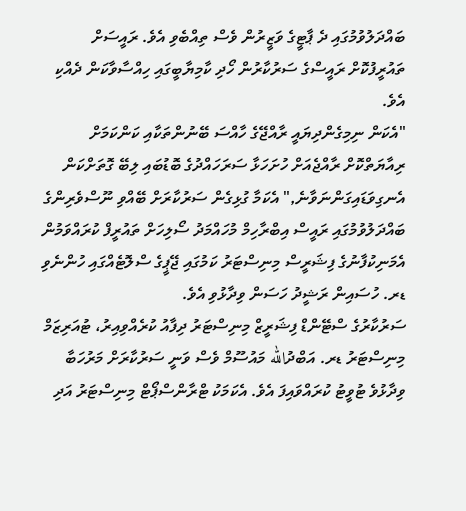ބައްދަލުވުމުގައި ދެ ޕާޓީގެ ވަޒީރުން ވެސް ތިއްބެވި އެވެ. ރައީސަށް ތައުރީފުކޮށް ރައީސްގެ ސަރުކާރުން ހޯދި ކާމިޔާބީގައި ހިއްސާވާކަން ދެއްކި އެވެ.
"އެކަން ނިމިގެންދިޔައީ ރާއްޖޭގެ ހާއްސަ ބޭނުންތަކާއި ކަންކަމަށް ރިއާޔަތްކޮށް ރާއްޖެއަށް ހުށަހަޅާ ސަރަހައްދުގެ ބޮޑުބައި ލިބޭ ގޮތަށްކަން އެނގިވަޑައިގަންނަވާނެ," އެކަމާ ގުޅިގެން ސަރުކާރަށް ބޭއްވި ނޫސްވެރިންގެ ބައްދަލުވުމުގައި ރައީސް އިބްރާހިމް މުހައްމަދު ސޯލިހަށް ތައުރީފް ކުރައްވަމުން އެމަނިކުފާނުގެ ފިޝަރީސް މިނިސްޓަރު ކަމުގައި ޖޭޕީގެ ސްލޮޓެއްގައި ހުންނެވި ޑރ. ހުސައިން ރަޝީދު ހަސަން ވިދާޅުވި އެވެ.
ސަރުކާރުގެ ސްޓޭންޑް ފިޝަރީޒް މިނިސްޓަރު ދިފާއު ކުރެއްވިއިރު، ޓުއަރިޒަމް މިނިސްޓަރު ޑރ. އަބްދުالله މައުސޫމް ވެސް ވަނީ ސަރުކާރަށް މަރުހަބާ ވިދާޅުވެ ޓުވީޓު ކުރައްވައިފަ އެވެ. އެކަމަކު ޓްރާންސްޕޯޓް މިނިސްޓަރު އަދި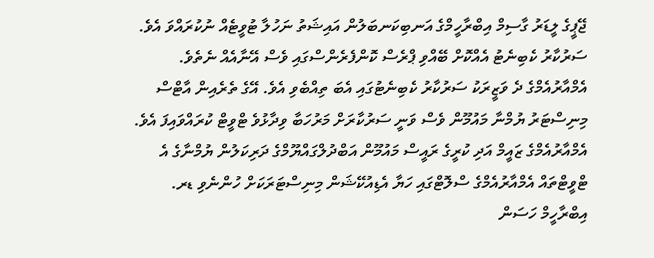ޖޭޕީގެ ލީޑަރު ގާސިމް އިބްރާހީމްގެ އަނބިކަނބަލުން އައިޝަތު ނަހުލާ ޓުވީޓެއް ނުކުރައްވަ އެވެ. ސަރުކާރު ކެބިނެޓު އެއްކޮށް ބޭއްވި ޕްރެސް ކޮންފެރެންސްގައި ވެސް އޭނާއެއް ނެތެވެ.
އެމްއާރުއެމްގެ ދެ ވަޒީރަކު ސަރުކާރު ކެބިނެޓުގައި އެބަ ތިއްބެވި އެވެ. އޭގެ ތެރެއިން އާޓްސް މިނިސްޓަރު ޔުމްނާ މައުމޫން ވެސް ވަނީ ސަރުކާރަށް މަރުހަބާ ވިދާޅުވެ ޓްވީޓް ކުރައްވައިފަ އެވެ. އެމްއާރުއެމްގެ ޒައީމް އަދި ކުރީގެ ރައީސް މައުމޫން އަބްދުލްގައްޔޫމްގެ ދަރިކަލުން ޔުމްނާގެ އެ ޓްވީޓްތައް އެމްއާރުއެމްގެ ސްލޮޓްގައި ހަޔާ އެޑިއުކޭޝަން މިނިސްޓަރަކަށް ހުންނެވި ޑރ. އިބްރާހީމް ހަސަން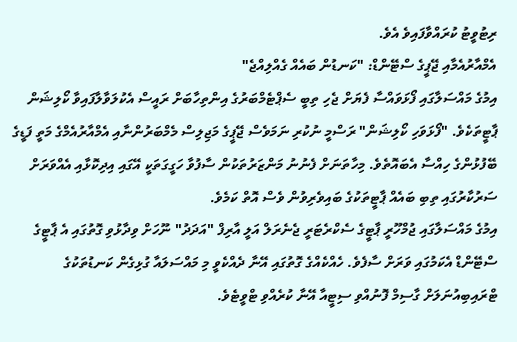ރިޓުވީޓު ކުރައްވާފައިވެ އެވެ.
އެމްއާރުއެމާއި ޖޭޕީގެ ސްޓޭންޑް: "ކަނޑުން ބައެއް ގެއްލިއްޖެ"
އިމުގެ މައްސަލާގައި ފޯޅަވައްސާ ފެޔަށް ޖެހި ތިބީ ސެޕްޓެމްބަރުގެ އިންތިހާބަށް ރައީސް އެކުލަވާލާފައިވާ ކޯލިޝަން ޕާޓީތަކެވެ. "ފޯޅަވަހި ކޯލިޝަން" ރަސްމީ ނުކުރި ނަމަވެސް ޖޭޕީގެ މަޖިލިސް މެމްބަރުންނާއި އެމްއާރުއެމްގެ މަތީ ފަޑީގެ ބޭފުޅުންގެ ހިއްސާ އެބައޮތެވެ. މިހާތަނަށް ފެނުނު މަންޒަރުތަކުން ސާފުވާ ހަގީގަތަކީ އޭގައި އިދިކޮޅާއި އެއްވަރަށް ސަރުކާރުގައި ތިބި ބައެއް ޕާޓީތަކުގެ ބައިވެރިވުން ވެސް އޮތް ކަމެވެ.
އިމުގެ މައްސަލާގައި ޖުމްހޫރީ ޕާޓީގެ ސެކްރެޓަރީ ޖެނެރަލް އަލީ އާރިފް "އަދަދު" ނޫހަށް ވިދާޅުވި ގޮތުގައި އެ ޕާޓީގެ ސްޓޭންޑް އެކަމުގައި ވަރަށް ސާފެވެ. ހެއްކެއްގެ ގޮތުގައި އޭނާ ދެއްކެވީ މި މައްސަލައާ ގުޅިގެން ކަނޑުތަކުގެ ޓްރައިބިއުނަލަށް ގާސިމް ފޮނުއްވި ސިޓީއާ އޭނާ ކުރެއްވި ޓްވީޓެވެ.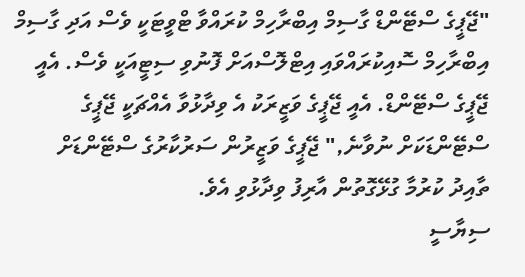"ޖޭޕީގެ ސްޓޭންޑް ގާސިމް އިބްރާހިމް ކުރައްވާ ޓްވީޓަކީ ވެސް އަދި ގާސިމް އިބްރާހިމް ސޮއިކުރައްވައި އިޓްލޮސްއަށް ފޮނުވި ސިޓީއަކީ ވެސް. އެއީ ޖޭޕީގެ ސްޓޭންޑް. އެއީ ޖޭޕީގެ ވަޒީރަކު އެ ވިދާޅުވާ އެއްޗަކީ ޖޭޕީގެ ސްޓޭންޑަކަށް ނުވާނެ," ޖޭޕީގެ ވަޒީރުން ސަރުކާރުގެ ސްޓޭންޑަށް ތާއިދު ކުރުމާ ގުޅޭގޮތުން އާރިފު ވިދާޅުވި އެވެ.
ސިޔާސީ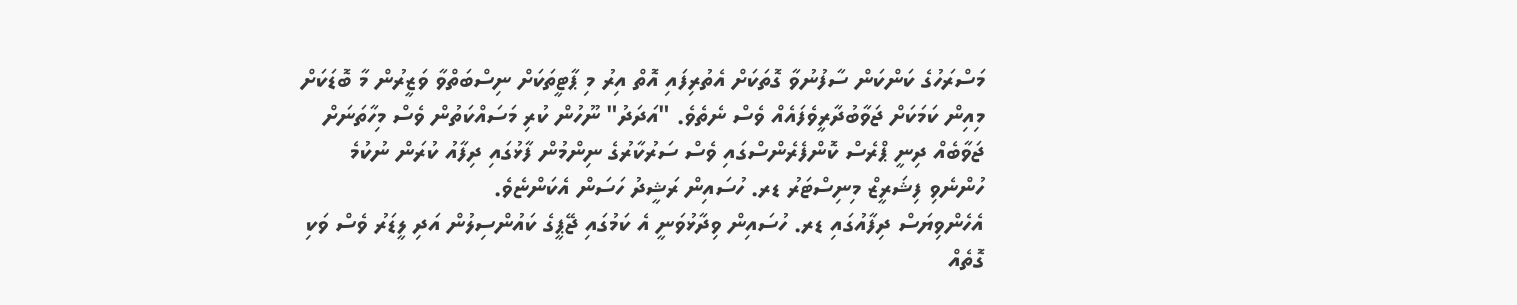މަސްރަހުގެ ކަންކަން ސާފުނުވާ ގޮތަކަށް އެތުރިފައި އޮތް އިރު މި ޕާޓީތަކަށް ނިސްބަތްވާ ވަޒީރުން މާ ބޮޑަކަށް މިއިން ކަމަކަށް ޖަވާބުދާރީވެފައެއް ވެސް ނެތެވެ. "އަދަދު" ނޫހުން ކުރި މަސައްކަތުން ވެސް މިހާތަނަށް ޖަވާބެއް ދިނީ ޕްރެސް ކޮންފެރެންސްގައި ވެސް ސަރުކާރުގެ ނިންމުން ފާޅުގައި ދިފާއު ކުރަން ނުކުމެ ހުންނެވި ފިޝަރީޒް މިނިސްޓަރު ޑރ. ހުސައިން ރަޝީދު ހަސަން އެކަންޏެވެ.
އެހެންވިޔަސް ދިފާއުގައި ޑރ. ހުސައިން ވިދާޅުވަނީ އެ ކަމުގައި ޖޭޕީގެ ކައުންސިލުން އަދި ލީޑަރު ވެސް ވަކި ގޮތެއް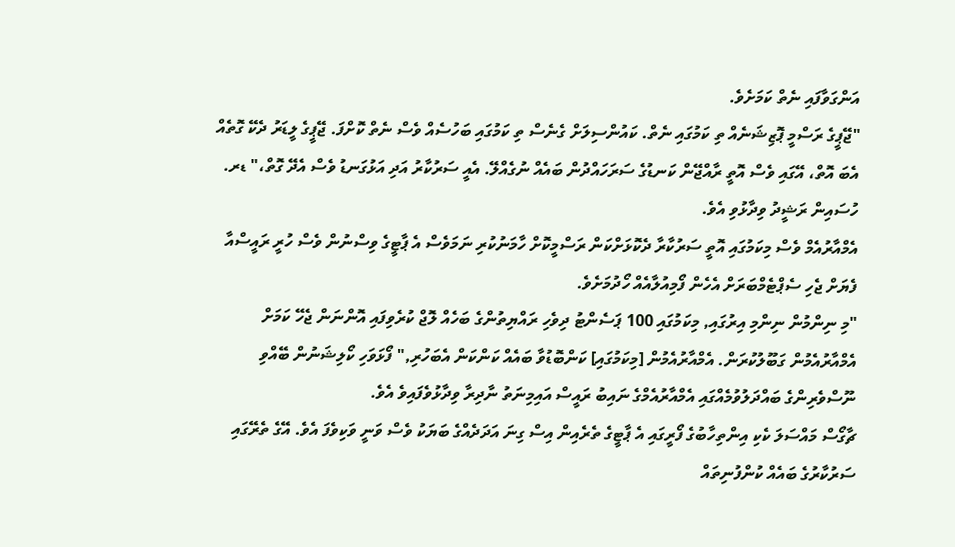އަންގަވާފައި ނެތް ކަމަށެވެ.
"ޖޭޕީގެ ރަސްމީ ޕޮޒިޝަނެއް ތި ކަމުގައި ނެތް. ކައުންސިލަށް ގެނެސް ތި ކަމުގައި ބަހުސެއް ވެސް ނެތް ކޮށްފަ. ޖޭޕީގެ ލީޑަރު ދެކޭ ގޮތެއް އެބަ އޮތް، އޭގައި ވެސް އޮތީ ރާއްޖޭން ކަނޑުގެ ސަރަހައްދުން ބައެއް ނުގެއްލޭ. އެއީ ސަރުކާރު އަދި އަޅުގަނޑު ވެސް އެދޭ ގޮތް،" ޑރ. ހުސައިން ރަޝީދު ވިދާޅުވި އެވެ.
އެމްއާރުއެމް ވެސް މިކަމުގައި އޮތީ ސަރުކާރާ ދެކޮޅަށްކަން ރަސްމީކޮށް ހާމަނުކުރި ނަމަވެސް އެ ޕާޓީގެ ވިސްނުން ވެސް ހުރީ ރައީސްއާ ފެޔަށް ޖެހި ސެޕްޓެމްބަރަށް އެހެން ފޯމިއުލާއެއް ހޯދުމަށެވެ.
"މި ނިންމުން ނިންމި އިރުގައި, މިކަމުގައި 100 ޕަސެންޓު ދިވެހި ރައްޔިތުންގެ ބަހެއް ލޮޖް ކުރެވިފައި އޮންނަން ޖެހޭ ކަމަށް އެމްއާރުއެމުން ގަބޫލުކުރަން. އެމްއާރުއެމުން [މިކަމުގައި] ކަންބޮޑުވާ ބައެއް ކަންކަން އެބަހުރި," ފޯޅަވަހި ކޯލިޝަނުން ބޭއްވި ނޫސްވެރިންގެ ބައްދަލުވުމެއްގައި އެމްއާރުއެމްގެ ނައިބު ރައީސް އައިމިނަތު ނާދިރާ ވިދާޅުވެފައިވެ އެވެ.
ޗާގޯސް މައްސަލަ ކެކި އިންތިހާބުގެ ފޯރީގައި އެ ޕާޓީގެ ތެރެއިން އިސް ގިނަ އަދަދެއްގެ ބަޔަކު ވެސް ވަނީ ވަކިވެފަ އެވެ. އޭގެ ތެރޭގައި ސަރުކާރުގެ ބައެއް ކުންފުނިތައް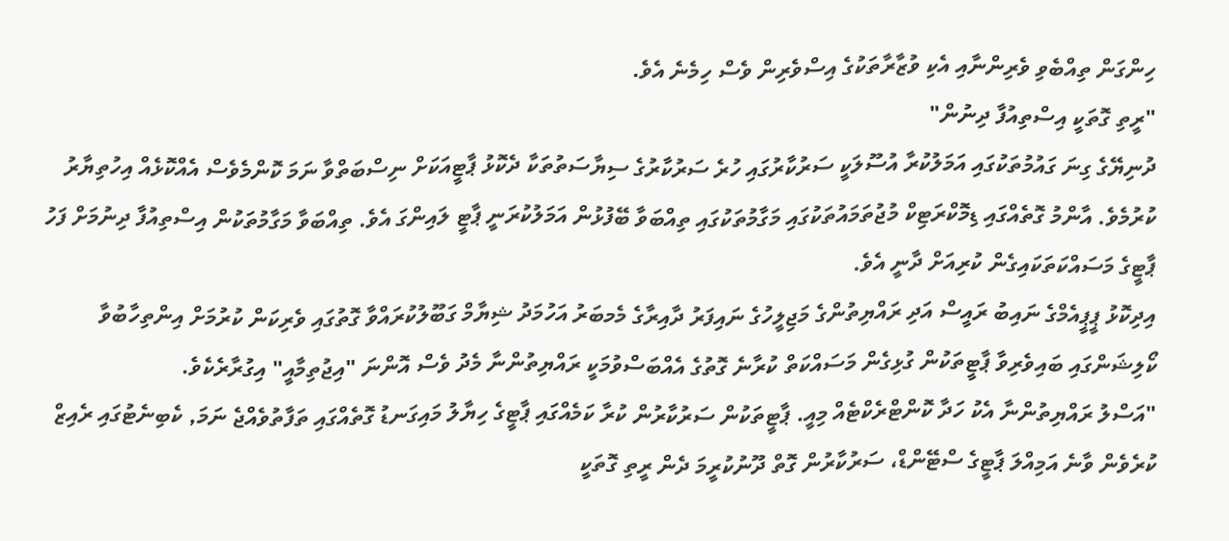ހިންގަން ތިއްބެވި ވެރިންނާއި އެކި ވުޒާރާތަކުގެ އިސްވެރިން ވެސް ހިމެނެ އެވެ.
"ރީތި ގޮތަކީ އިސްތިއުފާ ދިނުން"
ދުނިޔޭގެ ގިނަ ގައުމުތަކުގައި އަމަލުކުރާ އުސޫލަކީ ސަރުކާރުގައި ހުރެ ސަރުކާރުގެ ސިޔާސަތުތަކާ ދެކޮޅު ޕާޓީއަކަށް ނިސްބަތްވާ ނަމަ ކޮންމެވެސް އެއްކޮޅެއް އިހުތިޔާރު ކުރުމެވެ. އާންމު ގޮތެއްގައި ޑިމޮކްރަޓިކް މުޖުތަމައުތަކުގައި މަގާމުތަކުގައި ތިއްބަވާ ބޭފުޅުން އަމަލުކުރަނީ ޕާޓީ ލައިންގަ އެވެ. ތިއްބަވާ މަގާމުތަކުން އިސްތިއުފާ ދިނުމަށް ފަހު ޕާޓީގެ މަސައްކަތަކައިގެން ކުރިއަށް ދާނީ އެވެ.
އިދިކޮޅު ޕީޕީއެމްގެ ނައިބު ރައީސް އަދި ރައްޔިތުންގެ މަޖިލީހުގެ ނައިފަރު ދާއިރާގެ މެމބަރު އަހުމަދު ޝިޔާމް ގަބޫލުކުރައްވާ ގޮތުގައި ވެރިކަން ކުރުމަށް އިންތިހާބުވާ ކޯލިޝަންގައި ބައިވެރިވާ ޕާޓީތަކުން ގުޅިގެން މަސައްކަތް ކުރާނެ ގޮތުގެ އެއްބަސްވުމަކީ ރައްޔިތުންނާ މެދު ވެސް އޮންނަ "އިޖުތިމާއީ" އިގުރާރެކެވެ.
"އަސްލު ރައްޔިތުންނާ އެކު ހަދާ ކޮންޓްރެކްޓެއް މިއީ. ޕާޓީތަކުން ސަރުކާރުން ކުރާ ކަމެއްގައި ޕާޓީގެ ހިޔާލު މައިގަނޑު ގޮތެއްގައި ތަފާތުވެއްޖެ ނަމަ, ކެބިނެޓުގައި ރެއިޒް ކުރެވެން ވާނެ އަމިއްލަ ޕާޓީގެ ސްޓޭންޑް، ސަރުކާރުން ގޮތް ދޫނުކުރީމަ ދެން ރީތި ގޮތަކީ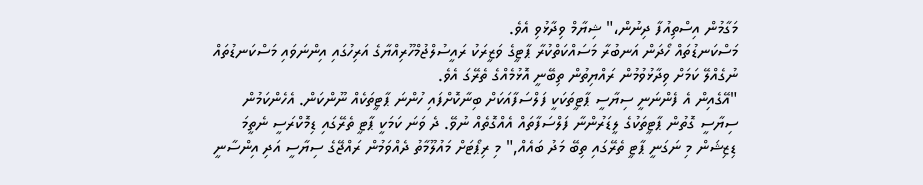މަގާމުން އިސްތިއުފާ ދިނުން،" ޝިޔާމް ވިދާޅުވި އެވެ.
މަސްކަނޑުތައް ހޯދަން އަނބުރާ މަސައްކަތްކުރާ ޕާޓީގެ ވަޒީރަކު ރައީސުލްޖުމްހޫރިއްޔާގެ އަރިހުގައި އިންނަވައި މަސްކަނޑުތައް ނުގެއްލޭ ކަމަށް ވިދާޅުވުމުން ރައްޔިތުން ތިބޭނީ އޮޅުމެއްގެ ތެރޭގަ އެވެ.
"އޭގެއިން އެ ފެންނަނީ ސިޔާސީ ޕާޓީތަކަކީ ފަލްސަފާއަކަށް ބިނާކޮށްފައި ހުންނަ ޕާޓީތަކެއް ނޫންކަން. އެހެންކަމުން ސިޔާސީ ގޮތުން ޕާޓީތަކުގެ ލީޑަރުންނާ ފަލްސަފާތައް އެއްގޮތެއް ނުވޭ. ދެ ވަނަ ކަމަކީ ޕާޓީ ތެރޭގައި ޑިމޮކްރަސީ ނެތީމަ ޑިޒިޝަން މި ނަގަނީ ޕާޓީ ތެރޭގައި ތިބޭ މަދު ބައެއް," މި ރިޕޯޓަށް މައުލޫމާތު ދެއްވަމުން ރައްޖޭގެ ސިޔާސީ އަދި އިންސާނީ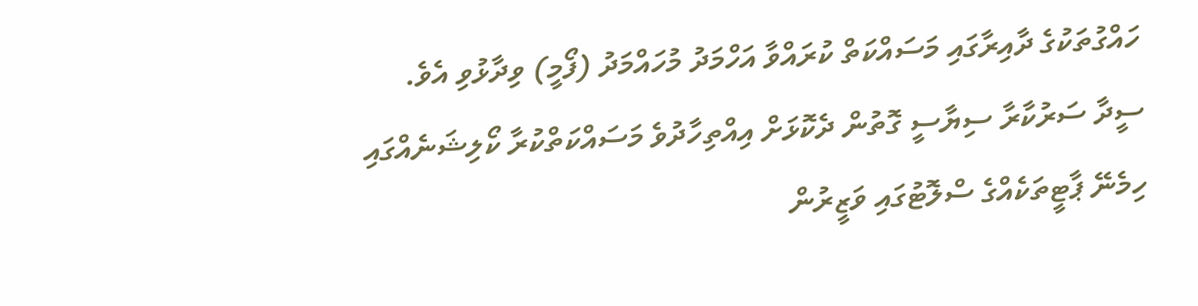ހައްގުތަކުގެ ދާއިރާގައި މަސައްކަތް ކުރައްވާ އަހްމަދު މުހައްމަދު (ފޯމީ) ވިދާޅުވި އެވެ.
ސީދާ ސަރުކާރާ ސިޔާސީ ގޮތުން ދެކޮޅަށް އިއްތިހާދުވެ މަސައްކަތްކުރާ ކޯލިޝަނެއްގައި ހިމެނޭ ޕާޓީތަކެއްގެ ސްލޮޓުގައި ވަޒީރުން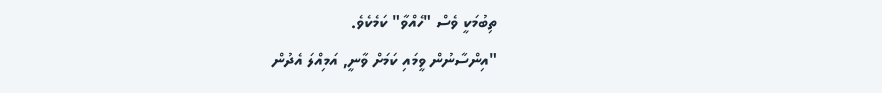ތިބުމަކީ ވެސް "ހެއްވާ" ކަމެކެވެ.
"އިންސާނުން ވީމައި ކަމަށް ވާނީ, އަމިއްލަ އެދުން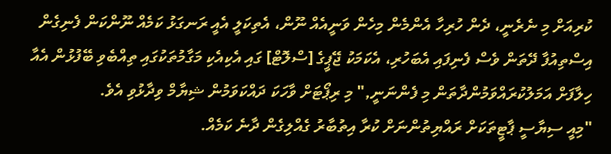ކުރިއަށް މި ނެރެނީ، ދެން ހުރިހާ އެންމެން މިހެން ވަނީއެއް ނޫން، އެތިކަލީ އެއީ ރަނގަޅު ކަމެއް ނޫންކަން ފެނިގެން އިސްތިއުފާ ދޭތަން ވެސް ފެނިފައި އެބަހުރި، އެކަމަކު ޖޭޕީގެ [ސްލޮޓް] ގައި އެކިއެކި މަގާމުތަކުގައި ތިއްބެވި ބޭފުޅުން އެއާ ހިލާފަށް އަމަލުކުރައްވަމުންދާތަން މި ފެންނަނީ," މި ރިޕޯޓަށް ވާހަކަ ދައްކަވަމުން ޝިޔާމް ވިދާޅުވި އެވެ.
"މިއީ ސިޔާސީ ޕާޓީތަކަށް ރައްޔިތުންނަށް ކުރާ އިތުބާރު ގެއްލިގެން ދާނެ ކަމެއް.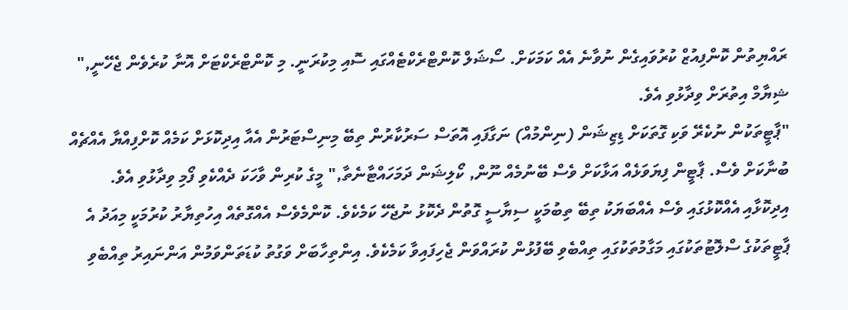ރައްޔިތުން ކޮންފިއުޒް ކުރުވައިގެން ނުވާނެ އެއް ކަމަކަށް. ސޯޝަލް ކޮންޓްރެކްޓެއްގައި ސޮއި މިކުރަނީ. މި ކޮންޓްރެކްޓަށް އޮނާ ކުރެވެން ޖެހޭނީ," ޝިޔާމް އިތުރަށް ވިދާޅުވި އެވެ.
"ޕާޓީތަކުން ނުކެރޭ ވަކި ގޮތަކަށް ޑިޒިޝަން (ނިންމުއް) ނަގާފައި އޮތަސް ސަރުކާރުން ތިބޭ މިނިސްޓަރުން އެއާ އިދިކޮޅަށް ކަމެއް ކޮށްފިއްޔާ އެއްޗެއް ބުނާކަށް ވެސް. ޕާޓީން ފިޔަވަޅެއް އަޅާކަށް ވެސް ބޭނުމެއް ނޫން, ކޯލިޝަން ދަމަހައްޓާނެތާ," މީގެ ކުރިން ވާހަކަ ދެއްކެވި ފޯމި ވިދާޅުވި އެވެ.
އިދިކޮޅާއި އެއްކޮޅުގައި ވެސް އެއްބަޔަކު ތިބޭ ތިބުމަކީ ސިޔާސީ ގޮތުން ދެކޮޅު ނުޖެހޭ ކަމެކެވެ. ކޮންމެވެސް އެއްގޮތެއް އިހުތިޔާރު ކުރުމަކީ މިއަދު އެ ޕާޓީތަކުގެ ސްލޮޓުތަކުގައި މަގާމުތަކުގައި ތިއްބެވި ބޭފުޅުން ކުރައްވަން ޖެހިފައިވާ ކަމެކެވެ. އިންތިހާބަށް ވަގުތު ކުޑަތަންވަމުން އަންނައިރު ތިއްބެވި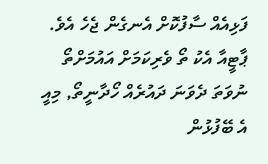ފަޅިއެއް ސާފުކޮށް އެނގެން ޖެހެ އެވެ. ޕާޓީއާ އެކު ތޯ ވެރިކަމަށް އައުމަށްތޯ ނުވަތަ ދެވަނަ ދައުރެއް ހޯދާނީތޯ, މިއީ އެ ބޭފުޅުން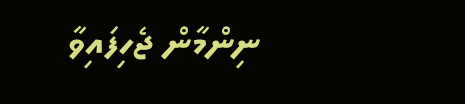ނިންމާން ޖެހިފައިވާ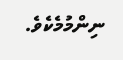ނިންމުމެކެވެ.